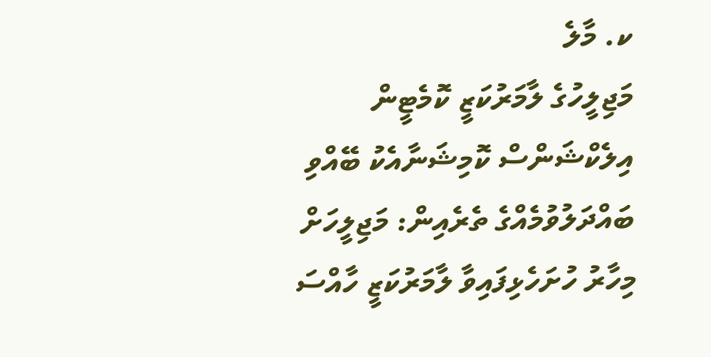ކ. މާލެ
މަޖިލީހުގެ ލާމަރުކަޒީ ކޮމެޓީން އިލެކްޝަންސް ކޮމިޝަނާއެކު ބޭއްވި ބައްދަލުވުމެއްގެ ތެރެއިން: މަޖިލީހަށް މިހާރު ހުށަހެޅިފައިވާ ލާމަރުކަޒީ ހާއްސަ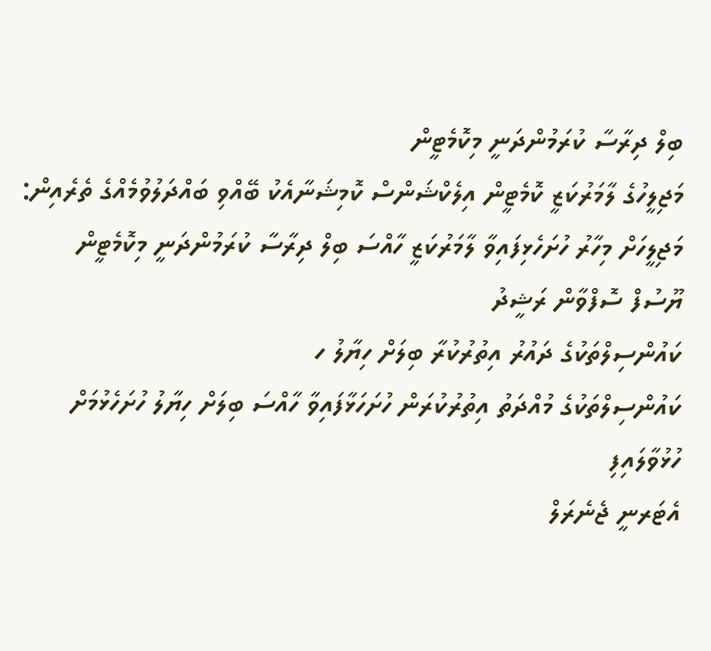ބިލް ދިރާސާ ކުރަމުންދަނީ މިކޮމެޓީން
މަޖިލީހުގެ ލާމަރުކަޒީ ކޮމެޓީން އިލެކްޝަންސް ކޮމިޝަނާއެކު ބޭއްވި ބައްދަލުވުމެއްގެ ތެރެއިން: މަޖިލީހަށް މިހާރު ހުށަހެޅިފައިވާ ލާމަރުކަޒީ ހާއްސަ ބިލް ދިރާސާ ކުރަމުންދަނީ މިކޮމެޓީން
ޔޫސުފް ސޮފްވާން ރަޝީދު
ކައުންސިލްތަކުގެ ދައުރު އިތުރުކުރާ ބިލަށް ހިޔާލު ހ
ކައުންސިލްތަކުގެ މުއްދަތު އިތުރުކުރަން ހުށަހަޅާފައިވާ ހާއްސަ ބިލަށް ހިޔާލު ހުށަހެޅުމަށް ހުޅުވާލައިފި
އެޓަރނީ ޖެނެރަލް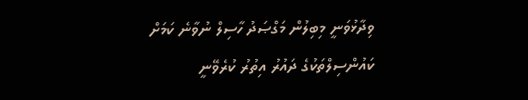ވިދާޅުވަނީ މިބިލުން މަގްޞަދު ހާސިލް ނުވާނެ ކަމަށް
ކައުންސިލްތަކުގެ ދައުރު އިތުރު ކުރެވޭނީ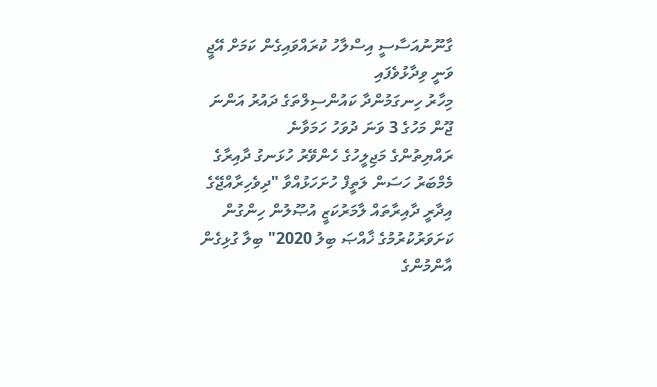ގާނޫނުއަސާސީ އިސްލާހު ކުރައްވައިގެން ކަމަށް އޭޖީ ވަނީ ވިދާޅުވެފައި
މިހާރު ހިނގަމުންދާ ކައުންސިލްތަގެ ދައުރު އަންނަ ޖޫން މަހުގެ 3 ވަނަ ދުވަހު ހަމަވާނެ
ރައްޔިތުންގެ މަޖިލީހުގެ ހެންވޭރު ހުޅަނގު ދާއިރާގެ މެމްބަރު ހަސަން ލަތީފް ހުށަހަޅުއްވާ "ދިވެހިރާއްޖޭގެ އިދާރީ ދާއިރާތައް ލާމަރުކަޒީ އުޞޫލުން ހިންގުން ކަށަވަރުކުރުމުގެ ޚާއްޞަ ބިލު 2020" ބިލާ ގުޅިގެން އާންމުންގެ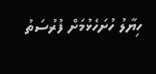ހިޔާލު ހުށަހެޅުމަށް ފުރުސަތު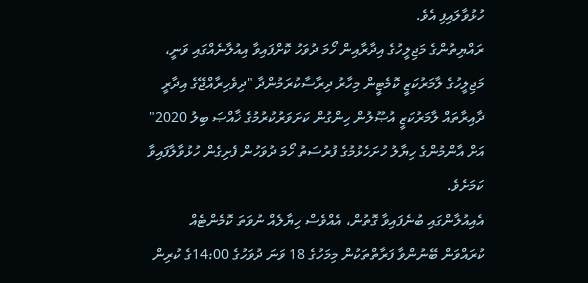ހުޅުވާލައިފި އެވެ.
ރައްޔިތުންގެ މަޖިލީހުގެ އިދާރާއިން ހޯމަ ދުވަހު ކޮށްފައިވާ އިއުލާނެއްގައި ވަނީ، މަޖިލީހުގެ ލާމަރުކަޒީ ކޮމެޓީން މިހާރު ދިރާސާކުރަމުންދާ "ދިވެހިރާއްޖޭގެ އިދާރީ ދާއިރާތައް ލާމަރުކަޒީ އުޞޫލުން ހިންގުން ކަށަވަރުކުރުމުގެ ޚާއްޞަ ބިލު 2020" އަށް އާންމުންގެ ހިޔާލު ހުށަހެޅުމުގެ ފުރުސަތު ހޯމަ ދުވަހުން ފެށިގެން ހުޅުވާލާފައިވާ ކަމަށެވެ.
އެއިއުލާންގައި ބުނެފައިވާ ގޮތުން، އެއްވެސް ހިޔާލެއް ނުވަތަ ކޮމެންޓެއް ކުރައްވަން ބޭނުންވާ ފަރާތްތަކުން މިމަހުގެ 18 ވަނަ ދުވަހުގެ 14:00ގެ ކުރިން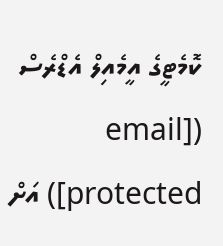ކޮމެޓީގެ އީމެއިލް އެޑްރެސް ([email protected]) އަށް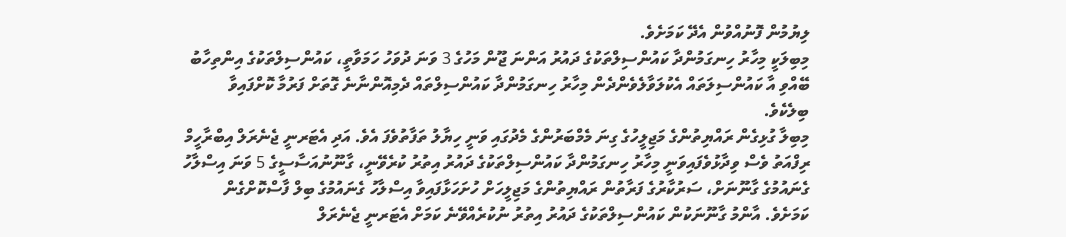ލިޔުމުން ފޮނުއްވުން އެދޭ ކަމަށެވެ.
މިބިލަކީ މިހާރު ހިނގަމުންދާ ކައުންސިލްތަކުގެ ދައުރު އަންނަ ޖޫން މަހުގެ 3 ވަނަ ދުވަހު ހަމަވާތީ، ކައުންސިލްތަކުގެ އިންތިހާބު ބޭއްވި އާ ކައުންސިލަތައް އެކުލަވާލެވެންދެން މިހާރު ހިނގަމުންދާ ކައުންސިލްތައް ދެމިއޮންނާނެ ގޮތަށް ފަރުމާ ކޮށްފައިވާ ބިލެކެވެ.
މިބިލާ ގުޅިގެން ރައްޔިތުންގެ މަޖިލީހުގެ ގިނަ މެމްބަރުންގެ މެދުގައި ވަނީ ހިޔާލު ތަފާތުވެފަ އެވެ. އަދި އެޓަރނީ ޖެނެރަލް އިބްރާހީމް ރިފްއަތު ވެސް ވިދާޅުވެފައިވަނީ މިހާރު ހިނގަމުންދާ ކައުންސިލްތަކުގެ ދައުރު އިތުރު ކުރެވޭނީ، ގާނޫނުއަސާސީގެ 5 ވަނަ އިސްލާހު ގެނައުމުގެ ގާނޫނަށް، ސަރުކާރުގެ ފަރާތުން ރައްޔިތުންގެ މަޖިލީހަށް ހުށަހަޅާފައިވާ އިސްލާހު ގެނައުމުގެ ބިލް ފާސްކޮށްގެން ކަމަށެވެ. އާންމު ގާނޫނަކުން ކައުންސިލްތަކުގެ ދައުރު އިތުރު ނުކުރެއްވޭނެ ކަމަށް އެޓަރނީ ޖެނެރަލް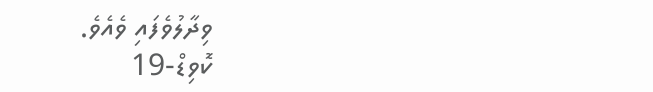ވިދާލުވެފައި ވެއެވެ.
ކޮވިޑް-19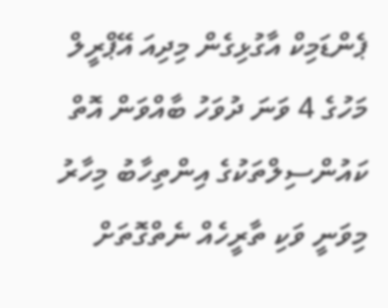ޕެންޑަމިކް އާގުޅިގެން މިދިއަ އޭޕްރީލް މަހުގެ 4 ވަނަ ދުވަހު ބާއްވަން އޮތް ކައުންސިލްތަކުގެ އިންތިހާބު މިހާރު މިވަނީ ވަކި ތާރީހެއް ނެތްގޮތަށް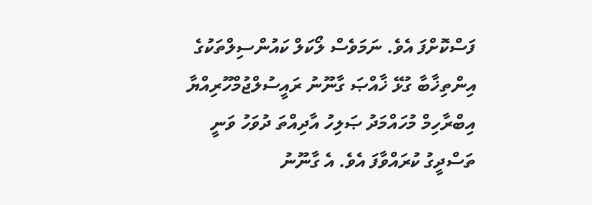ފަސްކޮށްފަ އެވެ. ނަމަވެސް ލޯކަލް ކައުންސިލްތަކުގެ އިންތިޚާބާ ގުޅޭ ޚާއްޞަ ގާނޫނު ރައީސުލްޖުމްހޫރިއްޔާ އިބްރާހިމް މުހައްމަދު ޞަލިހު އާދިއްތަ ދުވަހު ވަނީ ތަސްދީގު ކުރައްވާފަ އެވެ. އެ ގާނޫނު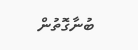ބުނާގޮތުން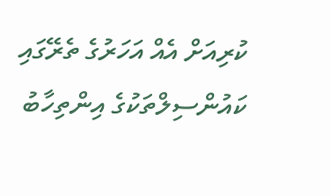ކުރިއަށް އެއް އަހަރުގެ ތެރޭގައި ކައުންސިލްތަކުގެ އިންތިހާބު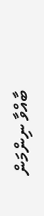ބާއްވާ ނިންމަން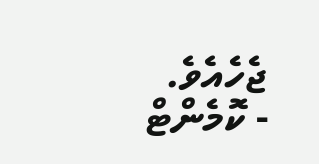ޖެހެއެވެ.
- ކޮމެންޓް